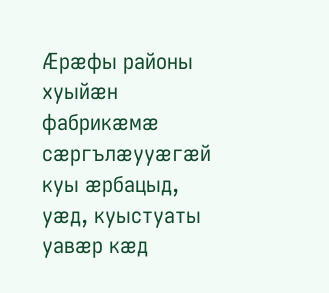Æрæфы районы хуыйæн фабрикæмæ сæргълæууæгæй куы æрбацыд, уæд, куыстуаты уавæр кæд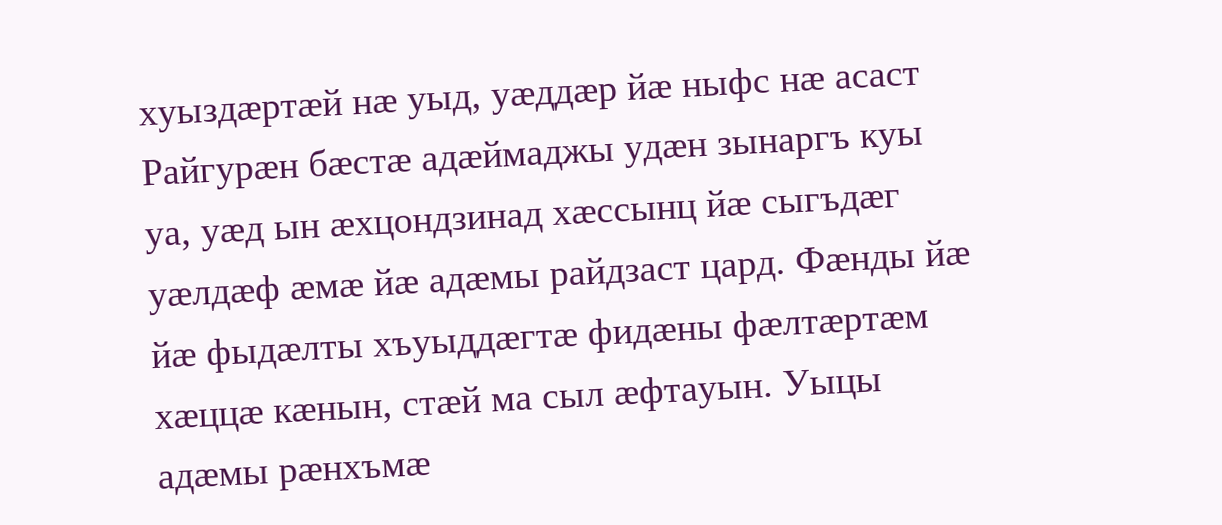хуыздæртæй нæ уыд, уæддæр йæ ныфс нæ асаст
Райгурæн бæстæ адæймаджы удæн зынаргъ куы уа, уæд ын æхцондзинад хæссынц йæ сыгъдæг уæлдæф æмæ йæ адæмы райдзаст цард. Фæнды йæ йæ фыдæлты хъуыддæгтæ фидæны фæлтæртæм хæццæ кæнын, стæй ма сыл æфтауын. Уыцы адæмы рæнхъмæ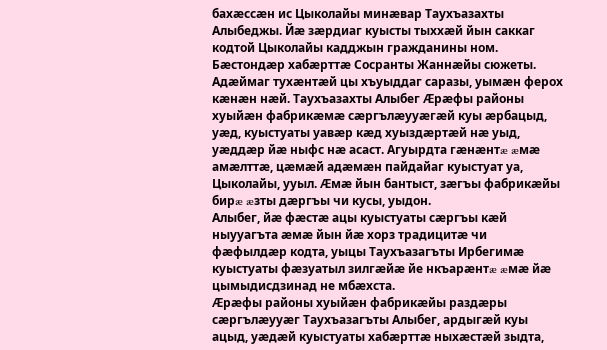бахæссæн ис Цыколайы минæвар Таухъазахты Алыбеджы. Йæ зæрдиаг куысты тыххæй йын саккаг кодтой Цыколайы кадджын гражданины ном. Бæстондæр хабæрттæ Сосранты Жаннæйы сюжеты.
Адæймаг тухæнтæй цы хъуыддаг саразы, уымæн ферох кæнæн нæй. Таухъазахты Алыбег Æрæфы районы хуыйæн фабрикæмæ сæргълæууæгæй куы æрбацыд, уæд, куыстуаты уавæр кæд хуыздæртæй нæ уыд, уæддæр йæ ныфс нæ асаст. Агуырдта гæнæнтæ æмæ амæлттæ, цæмæй адæмæн пайдайаг куыстуат уа, Цыколайы, ууыл. Æмæ йын бантыст, зæгъы фабрикæйы бирæ æзты дæргъы чи кусы, уыдон.
Алыбег, йæ фæстæ ацы куыстуаты сæргъы кæй ныууагъта æмæ йын йæ хорз традицитæ чи фæфылдæр кодта, уыцы Таухъазагъты Ирбегимæ куыстуаты фæзуатыл зилгæйæ йе нкъарæнтæ æмæ йæ цымыдисдзинад не мбæхста.
Æрæфы районы хуыйæн фабрикæйы раздæры сæргълæууæг Таухъазагъты Алыбег, ардыгæй куы ацыд, уæдæй куыстуаты хабæрттæ ныхæстæй зыдта,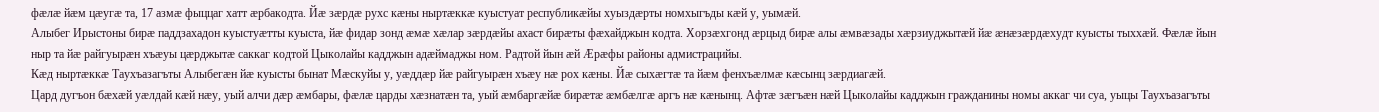фæлæ йæм цæугæ та, 17 азмæ фыццаг хатт æрбакодта. Йæ зæрдæ рухс кæны ныртæккæ куыстуат республикæйы хуыздæрты номхыгъды кæй у, уымæй.
Алыбег Ирыстоны бирæ паддзахадон куыстуæтты куыста, йæ фидар зонд æмæ хæлар зæрдæйы ахаст бирæты фæхайджын кодта. Хорзæхгонд æрцыд бирæ алы æмвæзады хæрзиуджытæй йæ æнæзæрдæхудт куысты тыххæй. Фæлæ йын ныр та йæ райгуырæн хъæуы цæрджытæ саккаг кодтой Цыколайы кадджын адæймаджы ном. Радтой йын æй Æрæфы районы адмистрацийы.
Кæд ныртæккæ Таухъазагъты Алыбегæн йæ куысты бынат Мæскуйы у, уæддæр йæ райгуырæн хъæу нæ рох кæны. Йæ сыхæгтæ та йæм фенхъæлмæ кæсынц зæрдиагæй.
Цард дугъон бæхæй уæлдай кæй нæу, уый алчи дæр æмбары, фæлæ царды хæзнатæн та, уый æмбаргæйæ бирæтæ æмбæлгæ аргъ нæ кæнынц. Афтæ зæгъæн нæй Цыколайы кадджын гражданины номы аккаг чи суа, уыцы Таухъазагъты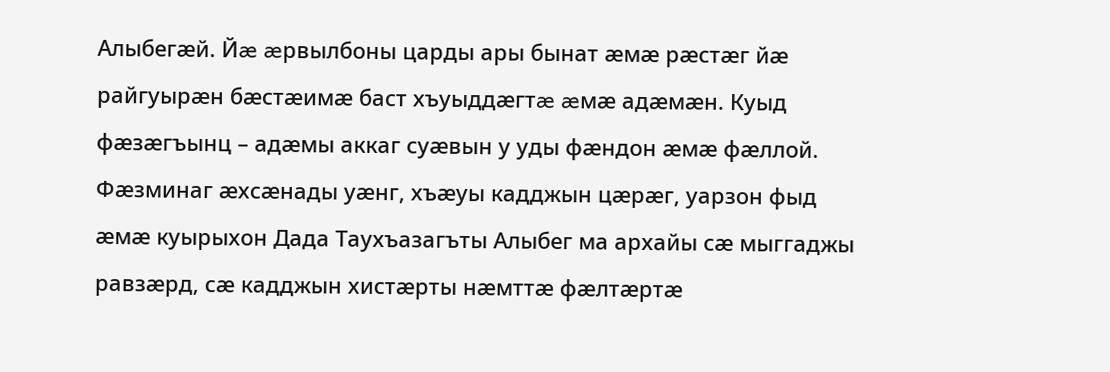Алыбегæй. Йæ æрвылбоны царды ары бынат æмæ рæстæг йæ райгуырæн бæстæимæ баст хъуыддæгтæ æмæ адæмæн. Куыд фæзæгъынц – адæмы аккаг суæвын у уды фæндон æмæ фæллой. Фæзминаг æхсæнады уæнг, хъæуы кадджын цæрæг, уарзон фыд æмæ куырыхон Дада Таухъазагъты Алыбег ма архайы сæ мыггаджы равзæрд, сæ кадджын хистæрты нæмттæ фæлтæртæ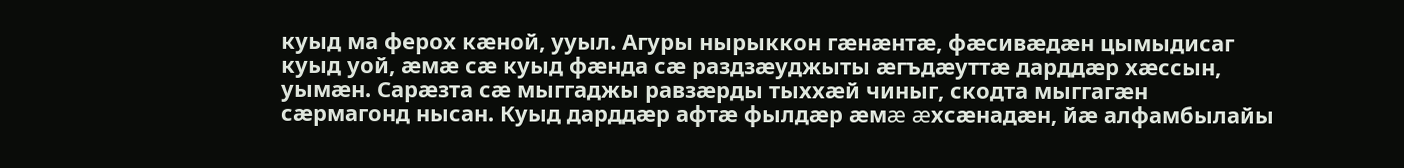куыд ма ферох кæной, ууыл. Агуры нырыккон гæнæнтæ, фæсивæдæн цымыдисаг куыд уой, æмæ сæ куыд фæнда сæ раздзæуджыты æгъдæуттæ дарддæр хæссын, уымæн. Сарæзта сæ мыггаджы равзæрды тыххæй чиныг, скодта мыггагæн сæрмагонд нысан. Куыд дарддæр афтæ фылдæр æмæ æхсæнадæн, йæ алфамбылайы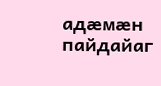адæмæн пайдайаг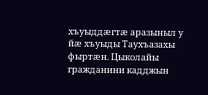хъуыддæгтæ аразыныл у йæ хъуыды Таухъазахы фыртæн. Цыколайы гражданини кадджын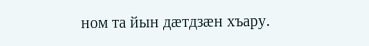ном та йын дæтдзæн хъару.